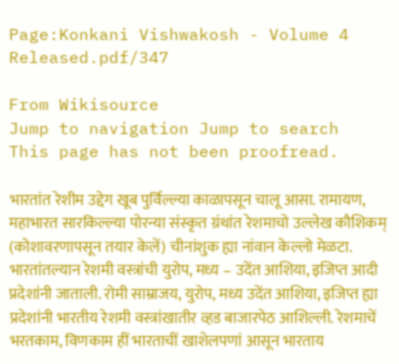Page:Konkani Vishwakosh - Volume 4 Released.pdf/347

From Wikisource
Jump to navigation Jump to search
This page has not been proofread.

भारतांत रेशीम उद्देग खूब पुर्विल्ल्या काळापसून चालू आसा. रामायण, महाभारत सारकिल्ल्या पोरन्या संस्कृत ग्रंथांत रेशमाचो उल्लेख कौशिकम् (कोशावरणापसून तयार केलें) चीनांशुक ह्या नांवान केल्लो मेळटा. भारतांतल्यान रेशमी वस्त्रांची युरोप, मध्य – उदेंत आशिया, इजिप्त आदी प्रदेशांनी जाताली. रोमी साम्राजय, युरोप, मध्य उदेंत आशिया, इजिप्त ह्या प्रदेशांनी भारतीय रेशमी वस्त्रांखातीर व्हड बाजारपेठ आशिल्ली. रेशमाचें भरतकाम, विणकाम हीं भारताचीं खाशेलपणां आसून भारताय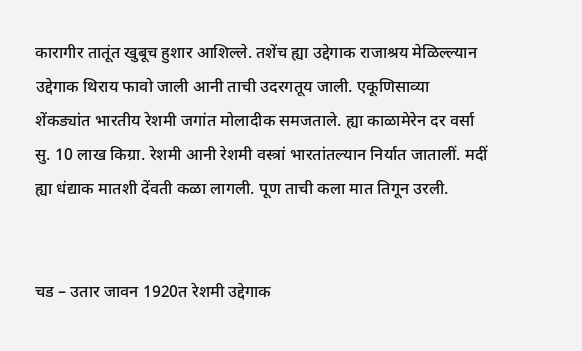कारागीर तातूंत खुबूच हुशार आशिल्ले. तशेंच ह्या उद्देगाक राजाश्रय मेळिल्ल्यान उद्देगाक थिराय फावो जाली आनी ताची उदरगतूय जाली. एकूणिसाव्या शेंकड्यांत भारतीय रेशमी जगांत मोलादीक समजताले. ह्या काळामेरेन दर वर्सा सु. 10 लाख किग्रा. रेशमी आनी रेशमी वस्त्रां भारतांतल्यान निर्यात जातालीं. मदीं ह्या धंद्याक मातशी देंवती कळा लागली. पूण ताची कला मात तिगून उरली.


चड – उतार जावन 1920त रेशमी उद्देगाक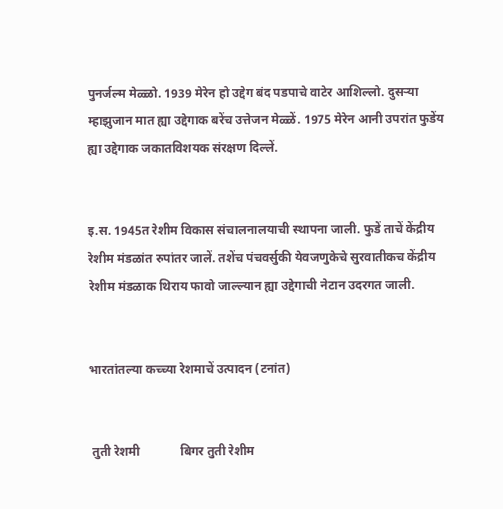पुनर्जल्म मेळ्ळो. 1939 मेरेन हो उद्देग बंद पडपाचे वाटेर आशिल्लो. दुसऱ्या म्हाझुजान मात ह्या उद्देगाक बरेंच उत्तेजन मेळ्ळें. 1975 मेरेन आनी उपरांत फुडेंय ह्या उद्देगाक जकातविशयक संरक्षण दिल्लें.


इ.स. 1945त रेशीम विकास संचालनालयाची स्थापना जाली. फुडें ताचें केंद्रीय रेशीम मंडळांत रुपांतर जालें. तशेंच पंचवर्सुकी येवजणुकेचे सुरवातीकच केंद्रीय रेशीम मंडळाक थिराय फावो जाल्ल्यान ह्या उद्देगाची नेटान उदरगत जाली.


भारतांतल्या कच्च्या रेशमाचें उत्पादन (टनांत)


 तुती रेशमी             बिगर तुती रेशीम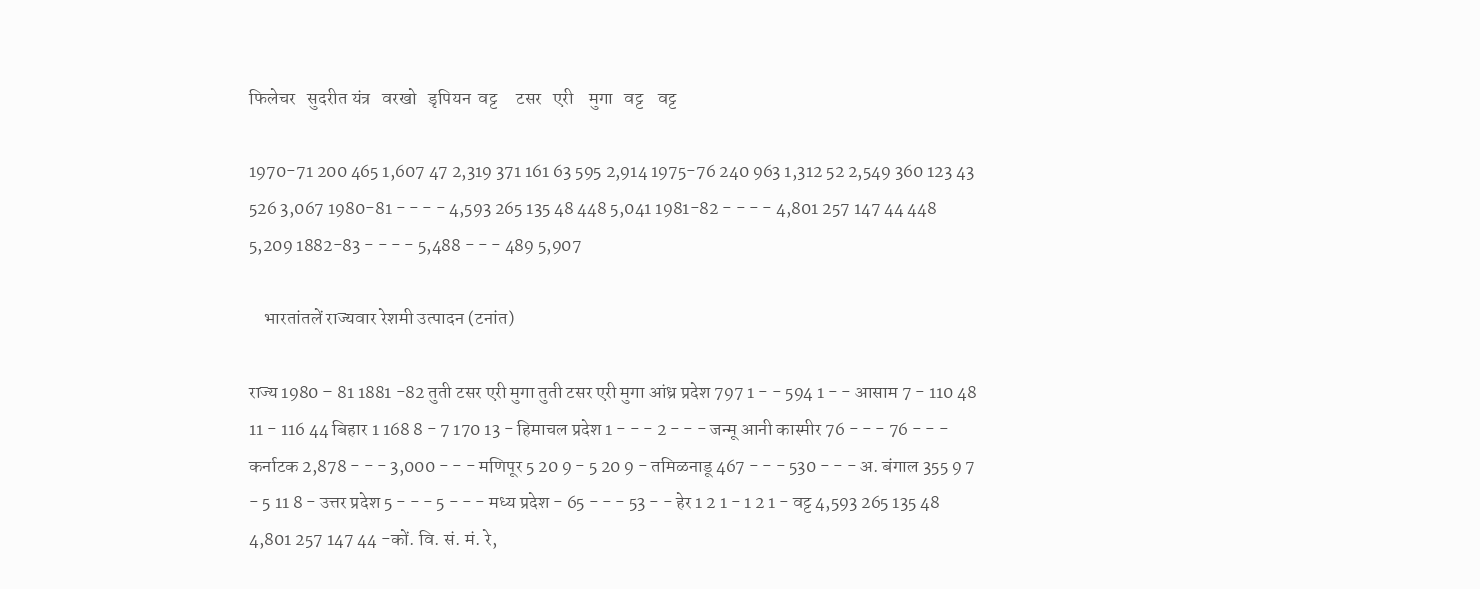फिलेचर   सुदरीत यंत्र   वरखो   डृपियन  वट्ट     टसर   एरी    मुगा   वट्ट    वट्ट

1970-71 200 465 1,607 47 2,319 371 161 63 595 2,914 1975-76 240 963 1,312 52 2,549 360 123 43 526 3,067 1980-81 - - - - 4,593 265 135 48 448 5,041 1981-82 - - - - 4,801 257 147 44 448 5,209 1882-83 - - - - 5,488 - - - 489 5,907

    भारतांतलें राज्यवार रेशमी उत्पादन (टनांत)

राज्य 1980 – 81 1881 -82 तुती टसर एरी मुगा तुती टसर एरी मुगा आंध्र प्रदेश 797 1 - - 594 1 - - आसाम 7 - 110 48 11 - 116 44 बिहार 1 168 8 - 7 170 13 - हिमाचल प्रदेश 1 - - - 2 - - - जन्मू आनी कास्मीर 76 - - - 76 - - - कर्नाटक 2,878 - - - 3,000 - - - मणिपूर 5 20 9 - 5 20 9 - तमिळनाडू 467 - - - 530 - - - अ. बंगाल 355 9 7 - 5 11 8 - उत्तर प्रदेश 5 - - - 5 - - - मध्य प्रदेश - 65 - - - 53 - - हेर 1 2 1 - 1 2 1 - वट्ट 4,593 265 135 48 4,801 257 147 44 -कों. वि. सं. मं. रे,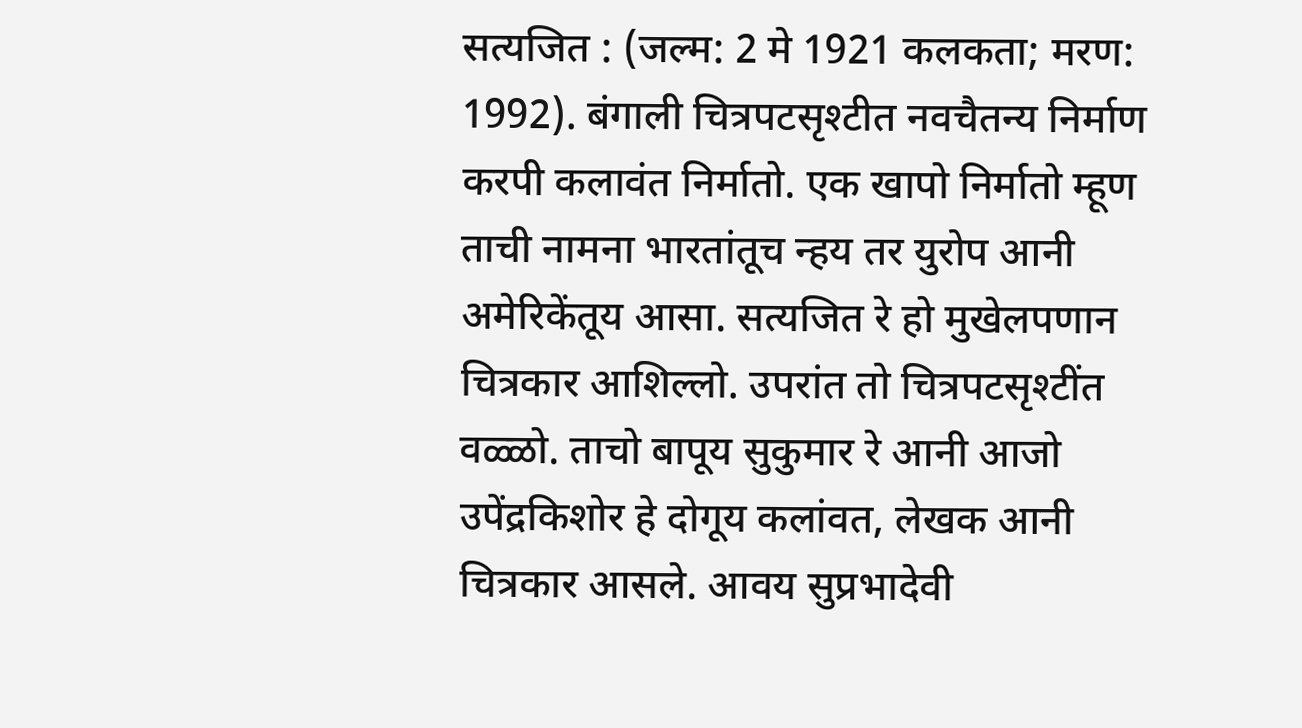सत्यजित : (जल्म: 2 मे 1921 कलकता; मरण: 1992). बंगाली चित्रपटसृश्टीत नवचैतन्य निर्माण करपी कलावंत निर्मातो. एक खापो निर्मातो म्हूण ताची नामना भारतांतूच न्हय तर युरोप आनी अमेरिकेंतूय आसा. सत्यजित रे हो मुखेलपणान चित्रकार आशिल्लो. उपरांत तो चित्रपटसृश्टींत वळ्ळो. ताचो बापूय सुकुमार रे आनी आजो उपेंद्रकिशोर हे दोगूय कलांवत, लेखक आनी चित्रकार आसले. आवय सुप्रभादेवी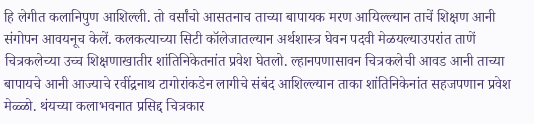हि लेगीत कलानिपुण आशिल्ली. तो वर्सांचो आसतनाच ताच्या बापायक मरण आयिल्ल्यान ताचें शिक्षण आनी संगोपन आवयनूच केलें. कलकत्याच्या सिटी कॉलेजातल्यान अर्थशास्त्र घेवन पदवी मेळयल्याउपरांत ताणें चित्रकलेच्या उच्च शिक्षणाखातीर शांतिनिकेतनांत प्रवेश घेतलो. ल्हानपणासावन चित्रकलेची आवड आनी ताच्या बापायचे आनी आज्याचे रवींद्रनाथ टागोरांकडेन लागीचे संबंद आशिल्ल्यान ताका शांतिनिकेनांत सहजपणान प्रवेश मेळ्ळो. थंयच्या कलाभवनात प्रसिद्द चित्रकार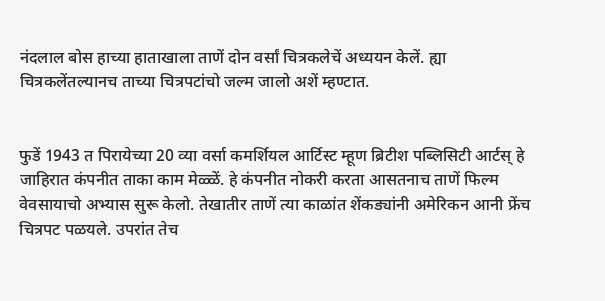नंदलाल बोस हाच्या हाताखाला ताणें दोन वर्सां चित्रकलेचें अध्ययन केलें. ह्या चित्रकलेंतल्यानच ताच्या चित्रपटांचो जल्म जालो अशें म्हण्टात.


फुडें 1943 त पिरायेच्या 20 व्या वर्सा कमर्शियल आर्टिस्ट म्हूण ब्रिटीश पब्लिसिटी आर्टस् हे जाहिरात कंपनीत ताका काम मेळ्ळें. हे कंपनीत नोकरी करता आसतनाच ताणें फिल्म वेवसायाचो अभ्यास सुरू केलो. तेखातीर ताणें त्या काळांत शेंकड्यांनी अमेरिकन आनी फ्रेंच चित्रपट पळयले. उपरांत तेच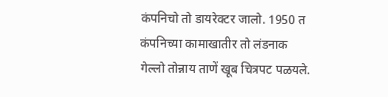कंपनिचो तो डायरेक्टर जालो. 1950 त कंपनिच्या कामाखातीर तो लंडनाक गेल्लो तोन्नाय ताणें खूब चित्रपट पळयले.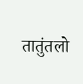तातुंतलो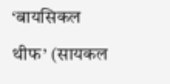‘बायसिकल थीफ’ (सायकल